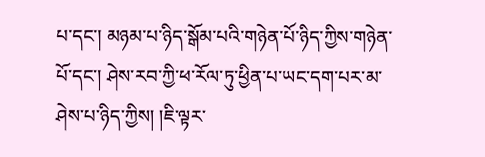པ་དང་། མཉམ་པ་ཉིད་སྒོམ་པའི་གཉེན་པོ་ཉིད་ཀྱིས་གཉེན་པོ་དང་། ཤེས་རབ་ཀྱི་ཕ་རོལ་ཏུ་ཕྱིན་པ་ཡང་དག་པར་མ་ཤེས་པ་ཉིད་ཀྱིས། །ཇི་ལྟར་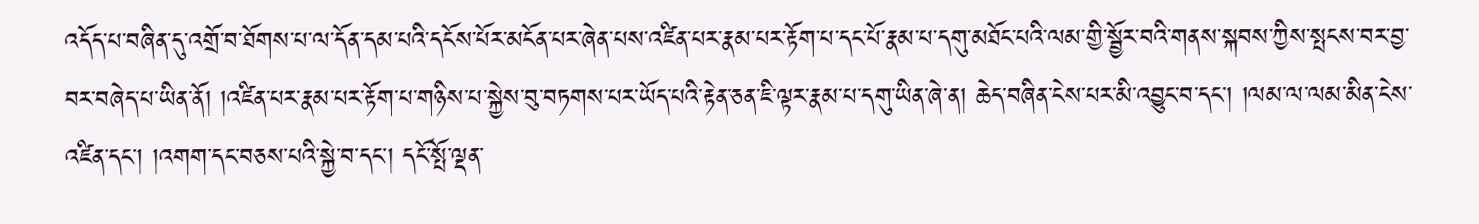འདོད་པ་བཞིན་དུ་འགྲོ་བ་ཐོགས་པ་ལ་དོན་དམ་པའི་དངོས་པོར་མངོན་པར་ཞེན་པས་འཛིན་པར་རྣམ་པར་རྟོག་པ་དང་པོ་རྣམ་པ་དགུ་མཐོང་པའི་ལམ་གྱི་སྦྱོར་བའི་གནས་སྐབས་ཀྱིས་སྤངས་བར་བྱ་བར་བཞེད་པ་ཡིན་ནོ། །འཛིན་པར་རྣམ་པར་རྟོག་པ་གཉིས་པ་སྐྱེས་བུ་བཏགས་པར་ཡོད་པའི་རྟེན་ཅན་ཇི་ལྟར་རྣམ་པ་དགུ་ཡིན་ཞེ་ན། ཆེད་བཞིན་ངེས་པར་མི་འབྱུང་བ་དང་། །ལམ་ལ་ལམ་མིན་ངེས་འཛིན་དང་། །འགག་དང་བཅས་པའི་སྐྱེ་བ་དང་། དངོ་སྤོ་ལྡན་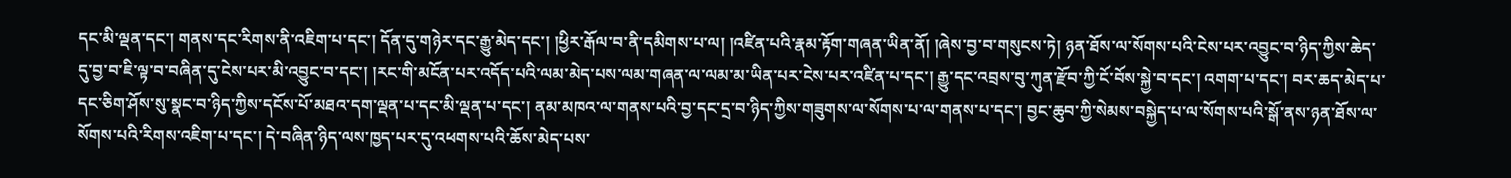དང་མི་ལྡན་དང་། གནས་དང་རིགས་ནི་འཇིག་པ་དང་། དོན་དུ་གཉེར་དང་རྒྱུ་མེད་དང་། །ཕྱིར་རྒོལ་བ་ནི་དམིགས་པ་ལ། །འཛིན་པའི་རྣམ་རྟོག་གཞན་ཡིན་ནོ། །ཞེས་བྱ་བ་གསུངས་ཏེ། ཉན་ཐོས་ལ་སོགས་པའི་ངེས་པར་འབྱུང་བ་ཉིད་ཀྱིས་ཆེད་དུ་བྱ་བ་ཇི་ལྟ་བ་བཞིན་དུ་ངེས་པར་མི་འབྱུང་བ་དང་། །རང་གི་མངོན་པར་འདོད་པའི་ལམ་མེད་པས་ལམ་གཞན་ལ་ལམ་མ་ཡིན་པར་ངེས་པར་འཛིན་པ་དང་། རྒྱུ་དང་འབྲས་བུ་ཀུན་རྫོབ་ཀྱི་ངོ་བོས་སྐྱེ་བ་དང་། འགག་པ་དང་། བར་ཆད་མེད་པ་དང་ཅིག་ཤོས་སུ་སྣང་བ་ཉིད་ཀྱིས་དངོས་པོ་མཐའ་དག་ལྡན་པ་དང་མི་ལྡན་པ་དང་། ནམ་མཁའ་ལ་གནས་པའི་བྱ་དང་དྲ་བ་ཉིད་ཀྱིས་གཟུགས་ལ་སོགས་པ་ལ་གནས་པ་དང་། བྱང་ཆུབ་ཀྱི་སེམས་བསྐྱེད་པ་ལ་སོགས་པའི་སྒོ་ནས་ཉན་ཐོས་ལ་སོགས་པའི་རིགས་འཇིག་པ་དང་། དེ་བཞིན་ཉིད་ལས་ཁྱད་པར་དུ་འཕགས་པའི་ཆོས་མེད་པས་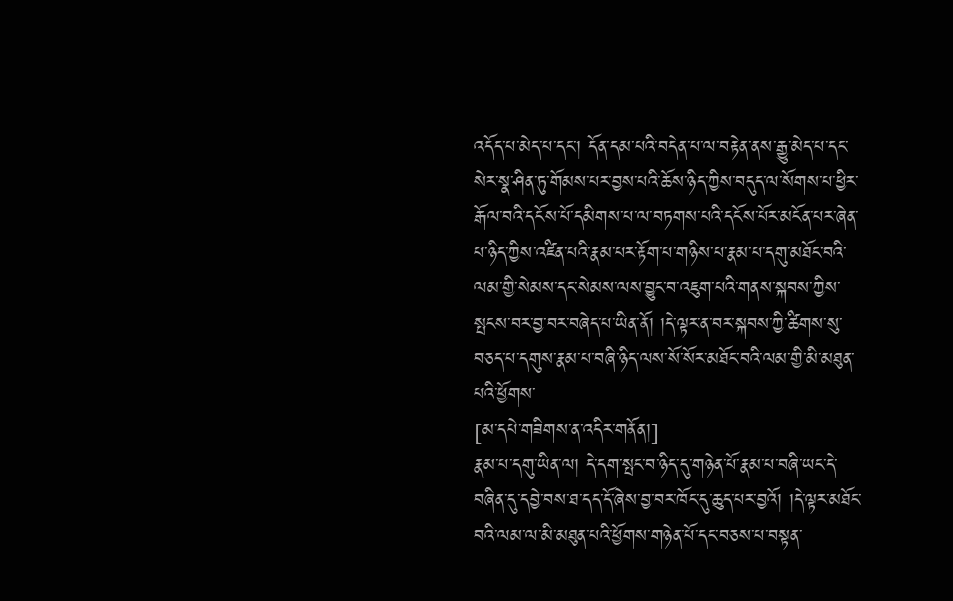འདོད་པ་མེད་པ་དང་། དོན་དམ་པའི་བདེན་པ་ལ་བརྟེན་ནས་རྒྱུ་མེད་པ་དང་སེར་སྣ་ཤིན་ཏུ་གོམས་པར་བྱས་པའི་ཆོས་ཉིད་ཀྱིས་བདུད་ལ་སོགས་པ་ཕྱིར་རྒོལ་བའི་དངོས་པོ་དམིགས་པ་ལ་བཏགས་པའི་དངོས་པོར་མངོན་པར་ཞེན་པ་ཉིད་ཀྱིས་འཛིན་པའི་རྣམ་པར་རྟོག་པ་གཉིས་པ་རྣམ་པ་དགུ་མཐོང་བའི་ལམ་གྱི་སེམས་དང་སེམས་ལས་བྱུང་བ་འཇུག་པའི་གནས་སྐབས་ཀྱིས་སྤངས་བར་བྱ་བར་བཞེད་པ་ཡིན་ནོ། །དེ་ལྟར་ན་བར་སྐབས་ཀྱི་ཚིགས་སུ་བཅད་པ་དགུས་རྣམ་པ་བཞི་ཉིད་ལས་སོ་སོར་མཐོང་བའི་ལམ་གྱི་མི་མཐུན་པའི་ཕྱོགས་
[མ་དཔེ་གཟིགས་ན་འདིར་གནོན།]
རྣམ་པ་དགུ་ཡིན་ལ། དེ་དག་སྤང་བ་ཉིད་དུ་གཉེན་པོ་རྣམ་པ་བཞི་ཡང་དེ་བཞིན་དུ་དབྱེ་བས་ཐ་དད་དོ་ཞེས་བྱ་བར་ཁོང་དུ་ཆུད་པར་བྱའོ། །དེ་ལྟར་མཐོང་བའི་ལམ་ལ་མི་མཐུན་པའི་ཕྱོགས་གཉེན་པོ་དང་བཅས་པ་བསྟན་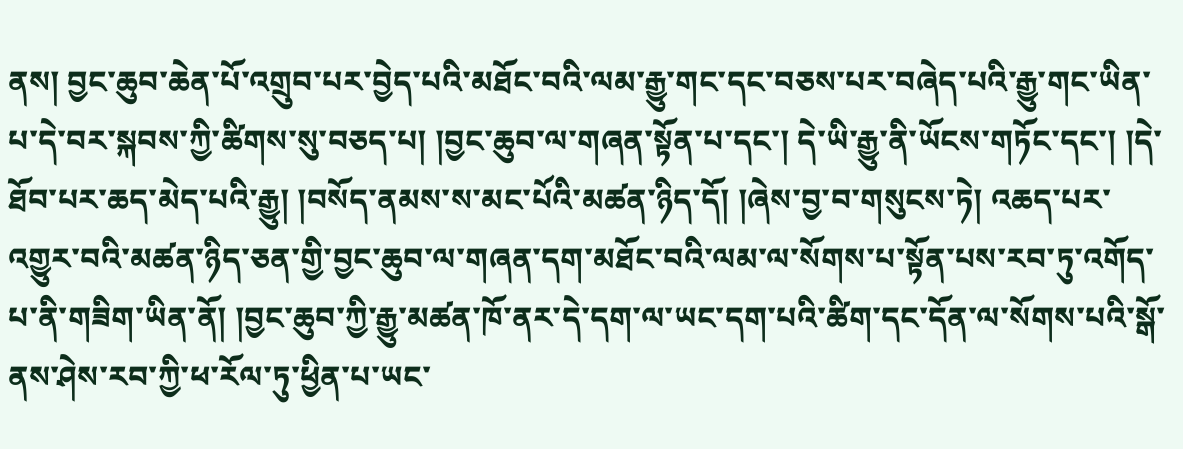ནས། བྱང་ཆུབ་ཆེན་པོ་འགྲུབ་པར་བྱེད་པའི་མཐོང་བའི་ལམ་རྒྱུ་གང་དང་བཅས་པར་བཞེད་པའི་རྒྱུ་གང་ཡིན་པ་དེ་བར་སྐབས་ཀྱི་ཚིགས་སུ་བཅད་པ། །བྱང་ཆུབ་ལ་གཞན་སྟོན་པ་དང་། དེ་ཡི་རྒྱུ་ནི་ཡོངས་གཏོང་དང་། །དེ་ཐོབ་པར་ཆད་མེད་པའི་རྒྱུ། །བསོད་ནམས་ས་མང་པོའི་མཚན་ཉིད་དོ། །ཞེས་བྱ་བ་གསུངས་ཏེ། འཆད་པར་འགྱུར་བའི་མཚན་ཉིད་ཅན་གྱི་བྱང་ཆུབ་ལ་གཞན་དག་མཐོང་བའི་ལམ་ལ་སོགས་པ་སྟོན་པས་རབ་ཏུ་འགོད་པ་ནི་གཟིག་ཡིན་ནོ། །བྱང་ཆུབ་ཀྱི་རྒྱུ་མཚན་ཁོ་ནར་དེ་དག་ལ་ཡང་དག་པའི་ཚིག་དང་དོན་ལ་སོགས་པའི་སྒོ་ནས་ཤེས་རབ་ཀྱི་ཕ་རོལ་ཏུ་ཕྱིན་པ་ཡང་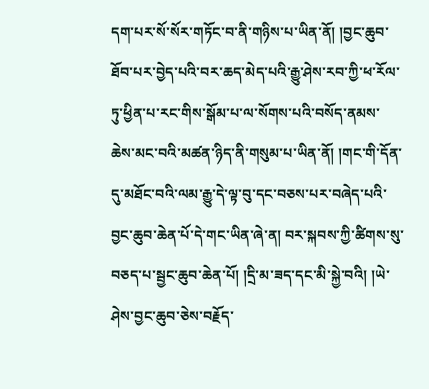དག་པར་སོ་སོར་གཏོང་བ་ནི་གཉིས་པ་ཡིན་ནོ། །བྱང་ཆུབ་ཐོབ་པར་བྱེད་པའི་བར་ཆད་མེད་པའི་རྒྱུ་ཤེས་རབ་ཀྱི་ཕ་རོལ་ཏུ་ཕྱིན་པ་རང་གིས་སྒོམ་པ་ལ་སོགས་པའི་བསོད་ནམས་ཆེས་མང་བའི་མཚན་ཉིད་ནི་གསུམ་པ་ཡིན་ནོ། །གང་གི་དོན་དུ་མཐོང་བའི་ལམ་རྒྱུ་དེ་ལྟ་བུ་དང་བཅས་པར་བཞེད་པའི་བྱང་ཆུབ་ཆེན་པོ་དེ་གང་ཡིན་ཞེ་ན། བར་སྐབས་ཀྱི་ཚིགས་སུ་བཅད་པ་སྦྱང་ཆུབ་ཆེན་པོ། །དྲི་མ་ཟད་དང་མི་སྐྱེ་བའི། །ཡེ་ཤེས་བྱང་ཆུབ་ཅེས་བརྗོད་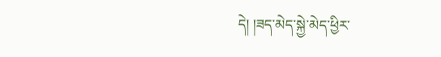དེ། །ཟད་མེད་སྐྱེ་མེད་ཕྱིར་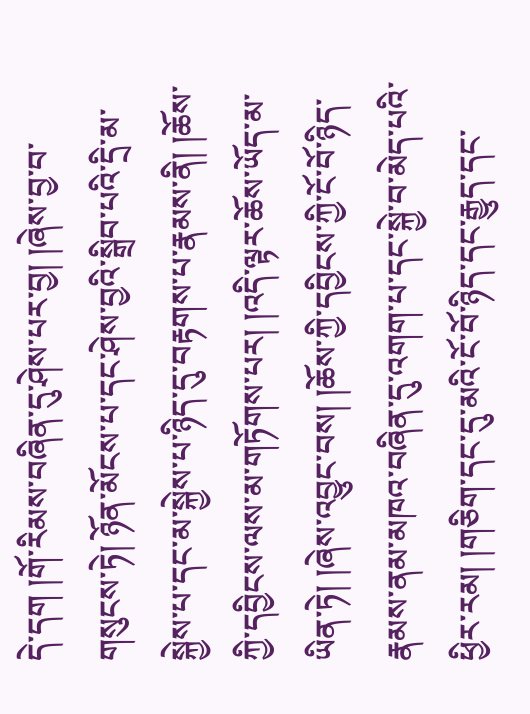དེ་དག །གོ་རིམས་བཞིན་དུ་ཤེས་པར་བྱ། །ཞེས་བྱ་བ་གསུངས་ཏེ། ཉོན་མོངས་པ་དང་ཤེས་བྱའི་སྒྲིབ་པའི་དྲི་མ་སྐྱེས་པ་དང་མ་སྐྱེས་པ་ཉིད་དུ་བརྟགས་པ་རྣམས་ནི། །ཆོས་ཀྱི་དབྱིངས་ལས་མ་གཏོགས་པར། །འདི་ལྟར་ཆོས་ཡོད་མ་ཡིན་ཏེ། །ཞེས་འབྱུང་བས། །ཆོས་ཀྱི་དབྱིངས་ཀྱི་ངོ་བོ་ཉིད་རྣམས་ནམ་མཁའ་བཞིན་དུ་འགག་པ་དང་སྐྱེ་བ་མེད་པའི་ཕྱིར་རམ། །གཅིག་དང་དུ་མའི་ངོ་བོ་ཉིད་དང་རྒྱུད་དང་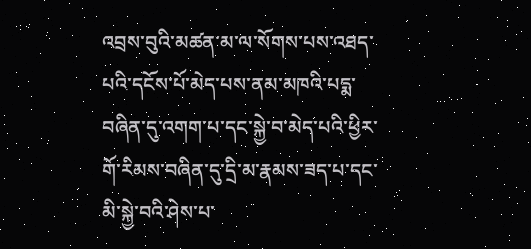འབྲས་བུའི་མཚན་མ་ལ་སོགས་པས་འཐད་པའི་དངོས་པོ་མེད་པས་ནམ་མཁའི་པདྨ་བཞིན་དུ་འགག་པ་དང་སྐྱེ་བ་མེད་པའི་ཕྱིར་གོ་རིམས་བཞིན་དུ་དྲི་མ་རྣམས་ཟད་པ་དང་མི་སྐྱེ་བའི་ཤེས་པ་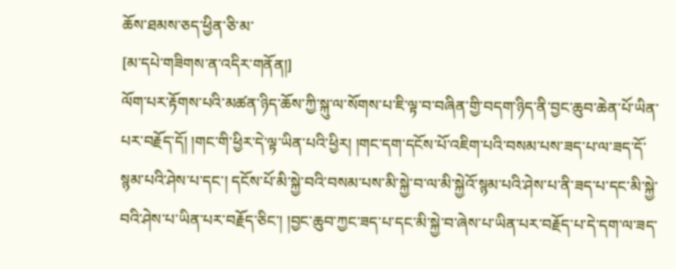ཆོས་ཐམས་ཅད་ཕྱིན་ཅི་མ་
[མ་དཔེ་གཟིགས་ན་འདིར་གནོན།]
ལོག་པར་རྟོགས་པའི་མཚན་ཉིད་ཆོས་ཀྱི་སྐུ་ལ་སོགས་པ་ཇི་ལྟ་བ་བཞིན་གྱི་བདག་ཉིད་ནི་བྱང་ཆུབ་ཆེན་པོ་ཡིན་པར་བརྗོད་དོ། །གང་གི་ཕྱིར་དེ་ལྟ་ཡིན་པའི་ཕྱིར། །གང་དག་དངོས་པོ་འཇིག་པའི་བསམ་པས་ཟད་པ་ལ་ཟད་དོ་སྙམ་པའི་ཤེས་པ་དང་། དངོས་པོ་མི་སྐྱེ་བའི་བསམ་པས་མི་སྐྱེ་བ་ལ་མི་སྐྱེའོ་སྙམ་པའི་ཤེས་པ་ནི་ཟད་པ་དང་མི་སྐྱེ་བའི་ཤེས་པ་ཡིན་པར་བརྗོད་ཅིང་། །བྱང་ཆུབ་ཀྱང་ཟད་པ་དང་མི་སྐྱེ་བ་ཞེས་པ་ཡིན་པར་བརྗོད་པ་དེ་དག་ལ་ཟད་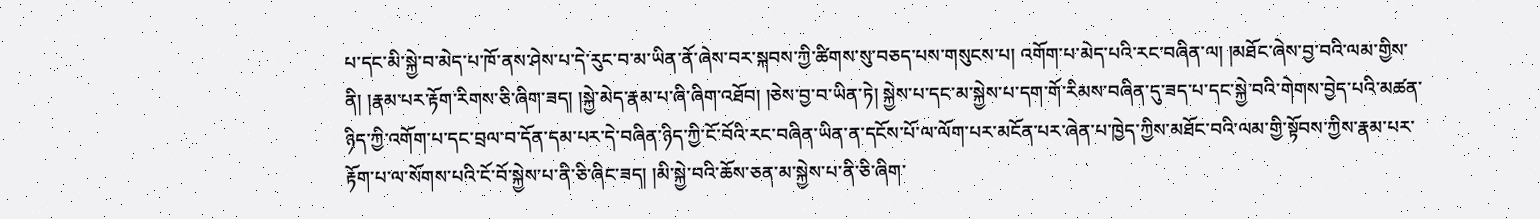པ་དང་མི་སྐྱེ་བ་མེད་པ་ཁོ་ནས་ཤེས་པ་དེ་རུང་བ་མ་ཡིན་ནོ་ཞེས་བར་སྐབས་ཀྱི་ཚིགས་སུ་བཅད་པས་གསུངས་པ། འགོག་པ་མེད་པའི་རང་བཞིན་ལ། །མཐོང་ཞེས་བྱ་བའི་ལམ་གྱིས་ནི། །རྣམ་པར་རྟོག་རིགས་ཅི་ཞིག་ཟད། །སྐྱེ་མེད་རྣམ་པ་ཞི་ཞིག་འཐོབ། །ཅེས་བྱ་བ་ཡིན་ཏེ། སྐྱེས་པ་དང་མ་སྐྱེས་པ་དག་གོ་རིམས་བཞིན་དུ་ཟད་པ་དང་སྐྱེ་བའི་གེགས་བྱེད་པའི་མཚན་ཉིད་ཀྱི་འགོག་པ་དང་བྲལ་བ་དོན་དམ་པར་དེ་བཞིན་ཉིད་ཀྱི་ངོ་བོའི་རང་བཞིན་ཡིན་ན་དངོས་པོ་ལ་ལོག་པར་མངོན་པར་ཞེན་པ་ཁྱེད་ཀྱིས་མཐོང་བའི་ལམ་གྱི་སྟོབས་ཀྱིས་རྣམ་པར་རྟོག་པ་ལ་སོགས་པའི་ངོ་བོ་སྐྱེས་པ་ནི་ཅི་ཞིང་ཟད། །མི་སྐྱེ་བའི་ཆོས་ཅན་མ་སྐྱེས་པ་ནི་ཅི་ཞིག་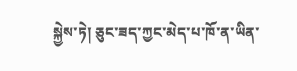སྐྱེས་ཏེ། ཅུང་ཟད་ཀྱང་མེད་པ་ཁོ་ན་ཡིན་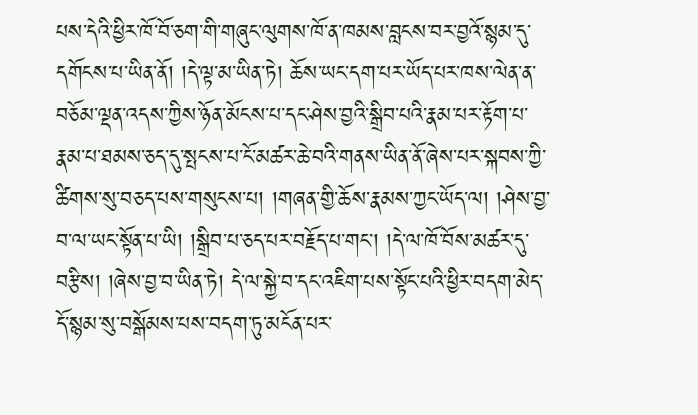པས་དེའི་ཕྱིར་ཁོ་བོ་ཅག་གི་གཞུང་ལུགས་ཁོ་ན་ཁམས་བླངས་བར་བྱའོ་སྙམ་དུ་དགོངས་པ་ཡིན་ནོ། །དེ་ལྟ་མ་ཡིན་ཏེ། ཆོས་ཡང་དག་པར་ཡོད་པར་ཁས་ལེན་ན་བཅོམ་ལྡན་འདས་ཀྱིས་ཉོན་མོངས་པ་དང་ཤེས་བྱའི་སྒྲིབ་པའི་རྣམ་པར་རྟོག་པ་རྣམ་པ་ཐམས་ཅད་དུ་སྤངས་པ་ངོ་མཚར་ཆེ་བའི་གནས་ཡིན་ནོ་ཞེས་པར་སྐབས་ཀྱི་ཚིགས་སུ་བཅད་པས་གསུངས་པ། །གཞན་གྱི་ཆོས་རྣམས་ཀྱང་ཡོད་ལ། །ཤེས་བྱ་བ་ལ་ཡང་སྟོན་པ་ཡི། །སྒྲིབ་པ་ཅད་པར་བརྗོད་པ་གང་། །དེ་ལ་ཁོ་བོས་མཚར་དུ་བརྩིས། །ཞེས་བྱ་བ་ཡིན་ཏེ། དེ་ལ་སྐྱེ་བ་དང་འཇིག་པས་སྟོང་པའི་ཕྱིར་བདག་མེད་དོ་སྙམ་སུ་བསྒོམས་པས་བདག་ཏུ་མངོན་པར་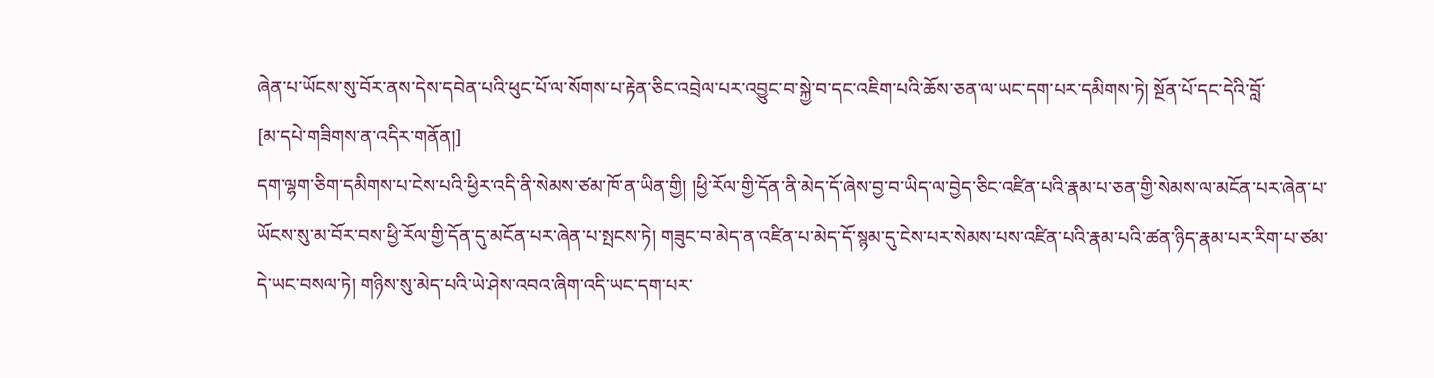ཞེན་པ་ཡོངས་སུ་བོར་ནས་དེས་དབེན་པའི་ཕུང་པོ་ལ་སོགས་པ་རྟེན་ཅིང་འབྲེལ་པར་འབྱུང་བ་སྐྱེ་བ་དང་འཇིག་པའི་ཆོས་ཅན་ལ་ཡང་དག་པར་དམིགས་ཏེ། སྔོན་པོ་དང་དེའི་བློ་
[མ་དཔེ་གཟིགས་ན་འདིར་གནོན།]
དག་ལྷག་ཅིག་དམིགས་པ་ངེས་པའི་ཕྱིར་འདི་ནི་སེམས་ཙམ་ཁོ་ན་ཡིན་གྱི། །ཕྱི་རོལ་གྱི་དོན་ནི་མེད་དོ་ཞེས་བྱ་བ་ཡིད་ལ་བྱེད་ཅིང་འཛིན་པའི་རྣམ་པ་ཅན་གྱི་སེམས་ལ་མངོན་པར་ཞེན་པ་ཡོངས་སུ་མ་བོར་བས་ཕྱི་རོལ་གྱི་དོན་དུ་མངོན་པར་ཞེན་པ་སྤངས་ཏེ། གཟུང་བ་མེད་ན་འཛིན་པ་མེད་དོ་སྙམ་དུ་ངེས་པར་སེམས་པས་འཛིན་པའི་རྣམ་པའི་ཚན་ཉིད་རྣམ་པར་རིག་པ་ཙམ་དེ་ཡང་བསལ་ཏེ། གཉིས་སུ་མེད་པའི་ཡེ་ཤེས་འབའ་ཞིག་འདི་ཡང་དག་པར་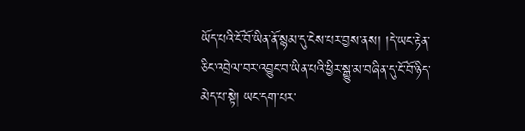ཡོད་པའི་ངོ་བོ་ཡིན་ནོ་སྙམ་དུ་ངེས་པར་བྱས་ནས། །དེ་ཡང་རྟེན་ཅིང་འབྲེལ་བར་འབྱུང་བ་ཡིན་པའི་ཕྱིར་སྒྱུ་མ་བཞིན་དུ་ངོ་བོ་ཉིད་མེད་པ་སྟེ། ཡང་དག་པར་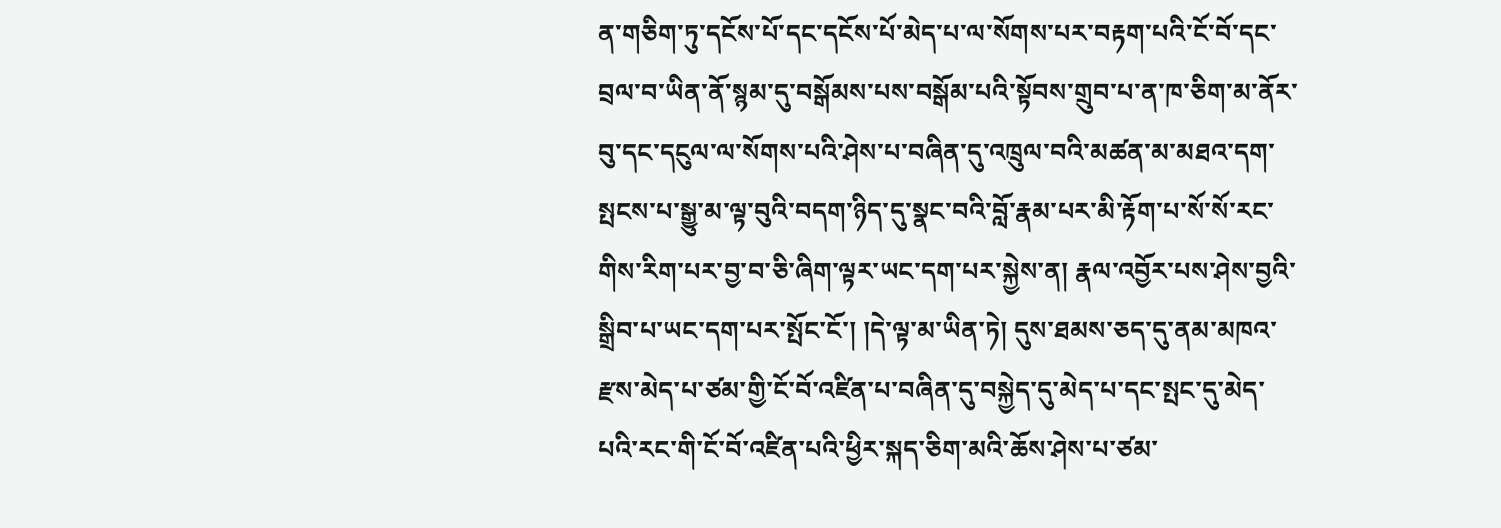ན་གཅིག་ཏུ་དངོས་པོ་དང་དངོས་པོ་མེད་པ་ལ་སོགས་པར་བརྟག་པའི་ངོ་བོ་དང་བྲལ་བ་ཡིན་ནོ་སྙམ་དུ་བསྒོམས་པས་བསྒོམ་པའི་སྟོབས་གྲུབ་པ་ན་ཁ་ཅིག་མ་ནོར་བུ་དང་དངུལ་ལ་སོགས་པའི་ཤེས་པ་བཞིན་དུ་འཁྲུལ་བའི་མཚན་མ་མཐའ་དག་སྤངས་པ་སྒྱུ་མ་ལྟ་བུའི་བདག་ཉིད་དུ་སྣང་བའི་བློ་རྣམ་པར་མི་རྟོག་པ་སོ་སོ་རང་གིས་རིག་པར་བྱ་བ་ཅི་ཞིག་ལྟར་ཡང་དག་པར་སྐྱེས་ན། རྣལ་འབྱོར་པས་ཤེས་བྱའི་སྒྲིབ་པ་ཡང་དག་པར་སྤོང་ངོ་། །དེ་ལྟ་མ་ཡིན་ཏེ། དུས་ཐམས་ཅད་དུ་ནམ་མཁའ་རྫས་མེད་པ་ཙམ་གྱི་ངོ་བོ་འཛིན་པ་བཞིན་དུ་བསྐྱེད་དུ་མེད་པ་དང་སྤང་དུ་མེད་པའི་རང་གི་ངོ་བོ་འཛིན་པའི་ཕྱིར་སྐད་ཅིག་མའི་ཆོས་ཤེས་པ་ཙམ་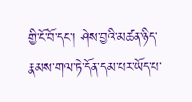གྱི་ངོ་བོ་དང་། ཤེས་བྱའི་མཚན་ཉིད་རྣམས་གལ་ཏེ་དོན་དམ་པར་ཡོད་པ་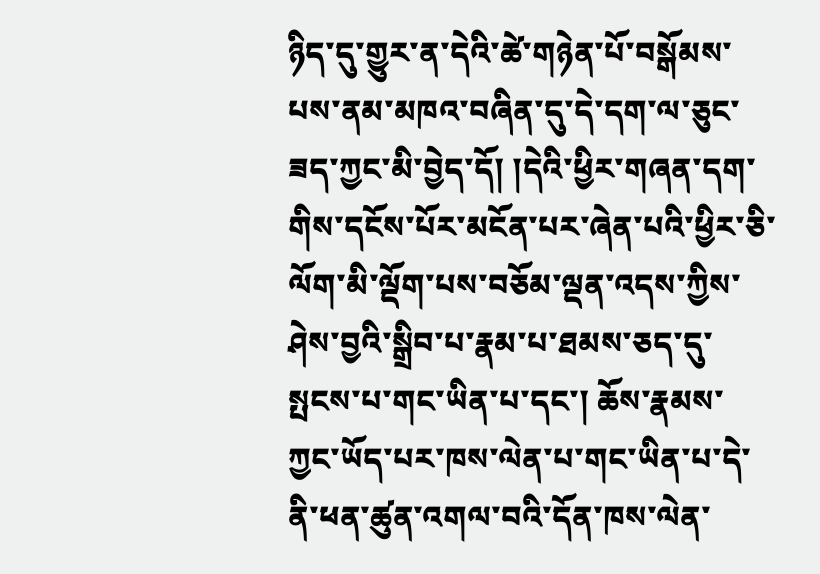ཉིད་དུ་གྱུར་ན་དེའི་ཚེ་གཉེན་པོ་བསྒོམས་པས་ནམ་མཁའ་བཞིན་དུ་དེ་དག་ལ་ཅུང་ཟད་ཀྱང་མི་བྱེད་དོ། །དེའི་ཕྱིར་གཞན་དག་གིས་དངོས་པོར་མངོན་པར་ཞེན་པའི་ཕྱིར་ཅི་ལོག་མི་ལྡོག་པས་བཅོམ་ལྡན་འདས་ཀྱིས་ཤེས་བྱའི་སྒྲིབ་པ་རྣམ་པ་ཐམས་ཅད་དུ་སྤངས་པ་གང་ཡིན་པ་དང་། ཆོས་རྣམས་ཀྱང་ཡོད་པར་ཁས་ལེན་པ་གང་ཡིན་པ་དེ་ནི་ཕན་ཚུན་འགལ་བའི་དོན་ཁས་ལེན་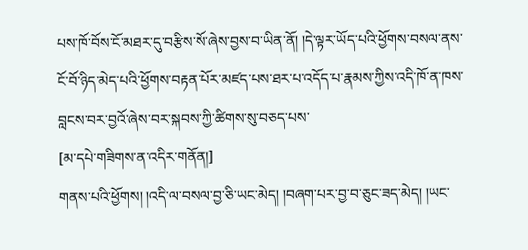པས་ཁོ་བོས་ངོ་མཐར་དུ་བརྩིས་སོ་ཞེས་བྱས་བ་ཡིན་ནོ། །དེ་ལྟར་ཡོད་པའི་ཕྱོགས་བསལ་ནས་ངོ་བོ་ཉིད་མེད་པའི་ཕྱོགས་བརྟན་པོར་མཛད་པས་ཐར་པ་འདོད་པ་རྣམས་ཀྱིས་འདི་ཁོ་ན་ཁས་བླངས་བར་བྱའོ་ཞེས་བར་སྐབས་ཀྱི་ཚིགས་སུ་བཅད་པས་
[མ་དཔེ་གཟིགས་ན་འདིར་གནོན།]
གནས་པའི་ཕྱོགས། །འདི་ལ་བསལ་བྱ་ཅི་ཡང་མེད། །བཞག་པར་བྱ་བ་ཅུང་ཟད་མེད། །ཡང་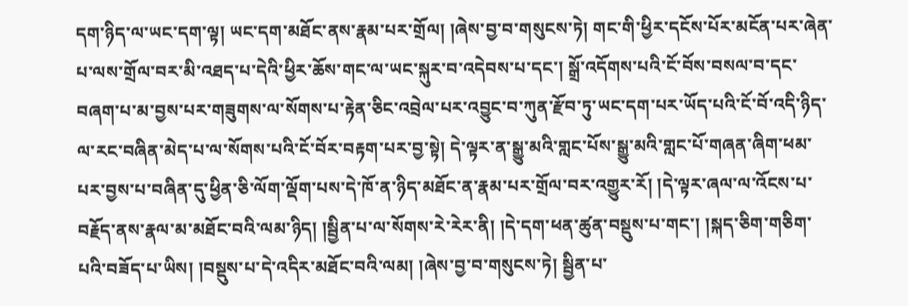དག་ཉིད་ལ་ཡང་དག་ལྟ། ཡང་དག་མཐོང་ནས་རྣམ་པར་གྲོལ། །ཞེས་བྱ་བ་གསུངས་ཏེ། གང་གི་ཕྱིར་དངོས་པོར་མངོན་པར་ཞེན་པ་ལས་གྲོལ་བར་མི་འཐད་པ་དེའི་ཕྱིར་ཆོས་གང་ལ་ཡང་སྐུར་བ་འདེབས་པ་དང་། སྒྲོ་འདོགས་པའི་ངོ་བོས་བསལ་བ་དང་བཞག་པ་མ་བྱས་པར་གཟུགས་ལ་སོགས་པ་རྟེན་ཅིང་འབྲེལ་པར་འབྱུང་བ་ཀུན་རྫོབ་ཏུ་ཡང་དག་པར་ཡོད་པའི་ངོ་བོ་འདི་ཉིད་ལ་རང་བཞིན་མེད་པ་ལ་སོགས་པའི་ངོ་བོར་བརྟག་པར་བྱ་སྟེ། དེ་ལྟར་ན་སྒྱུ་མའི་གླང་པོས་སྒྱུ་མའི་གླང་པོ་གཞན་ཞིག་ཕམ་པར་བྱས་པ་བཞིན་དུ་ཕྱིན་ཅི་ལོག་ལྡོག་པས་དེ་ཁོ་ན་ཉིད་མཐོང་ན་རྣམ་པར་གྲོལ་བར་འགྱུར་རོ། །དེ་ལྟར་ཞལ་ལ་འོངས་པ་བརྗོད་ནས་རྣལ་མ་མཐོང་བའི་ལམ་ཉིད། །སྦྱིན་པ་ལ་སོགས་རེ་རེར་ནི། །དེ་དག་ཕན་ཚུན་བསྡུས་པ་གང་། །སྐད་ཅིག་གཅིག་པའི་བཟོད་པ་ཡིས། །བསྡུས་པ་དེ་འདིར་མཐོང་བའི་ལམ། །ཞེས་བྱ་བ་གསུངས་ཏེ། སྦྱིན་པ་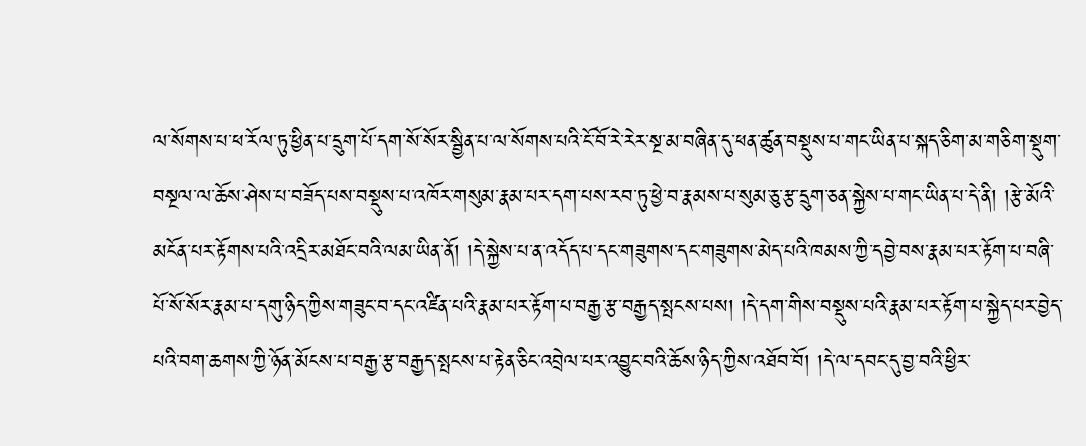ལ་སོགས་པ་ཕ་རོལ་ཏུ་ཕྱིན་པ་དྲུག་པོ་དག་སོ་སོར་སྦྱིན་པ་ལ་སོགས་པའི་ངོ་བོ་རེ་རེར་སྔ་མ་བཞིན་དུ་ཕན་ཚུན་བསྡུས་པ་གང་ཡིན་པ་སྐད་ཅིག་མ་གཅིག་སྡུག་བསྔལ་ལ་ཆོས་ཤེས་པ་བཟོད་པས་བསྡུས་པ་འཁོར་གསུམ་རྣམ་པར་དག་པས་རབ་ཏུ་ཕྱེ་བ་རྣམས་པ་སུམ་ཅུ་རྩ་དྲུག་ཅན་སྐྱེས་པ་གང་ཡིན་པ་དེ་ནི། །རྩེ་མོའི་མངོན་པར་རྟོགས་པའི་འདྲིར་མཐོང་བའི་ལམ་ཡིན་ནོ། །དེ་སྐྱེས་པ་ན་འདོད་པ་དང་གཟུགས་དང་གཟུགས་མེད་པའི་ཁམས་ཀྱི་དབྱེ་བས་རྣམ་པར་རྟོག་པ་བཞི་པོ་སོ་སོར་རྣམ་པ་དགུ་ཉིད་ཀྱིས་གཟུང་བ་དང་འཛིན་པའི་རྣམ་པར་རྟོག་པ་བརྒྱ་རྩ་བརྒྱད་སྤངས་པས། །དེ་དག་གིས་བསྡུས་པའི་རྣམ་པར་རྟོག་པ་སྐྱེད་པར་བྱེད་པའི་བག་ཆགས་ཀྱི་ཉོན་མོངས་པ་བརྒྱ་རྩ་བརྒྱད་སྤངས་པ་རྟེན་ཅིང་འབྲེལ་པར་འབྱུང་བའི་ཆོས་ཉིད་ཀྱིས་འཐོབ་བོ། །དེ་ལ་དབང་དུ་བྱ་བའི་ཕྱིར་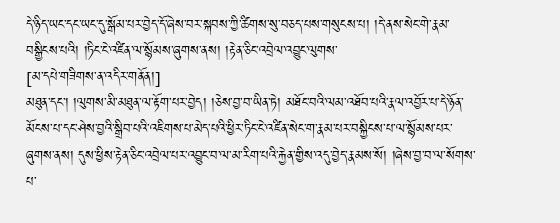དེ་ཉིད་ཡང་དང་ཡང་དུ་སྒོམ་པར་བྱེད་དོ་ཞེས་བར་སྐབས་ཀྱི་ཚིགས་སུ་བཅད་པས་གསུངས་པ། །དེ་ནས་སེང་གེ་རྣམ་བསྒྱིངས་པའི། །ཏིང་ངེ་འཛིན་ལ་སྙོམས་ཞུགས་ནས། །རྟེན་ཅིང་འབྲེལ་འབྱུང་ལུགས་
[མ་དཔེ་གཟིགས་ན་འདིར་གནོན།]
མཐུན་དང་། །ལུགས་མི་མཐུན་ལ་རྟོག་པར་བྱེད། །ཅེས་བྱ་བ་ཡིན་ཏེ། མཐོང་བའི་ལམ་འཐོབ་པའི་རྣལ་འབྱོར་པ་དེ་ཉོན་མོངས་པ་དང་ཤེས་བྱའི་སྒྲིབ་པའི་འཇིགས་པ་མེད་པའི་ཕྱིར་ཏིང་ངེ་འཛིན་སེང་ག་རྣམ་པར་བསྐྱིངས་པ་ལ་སྙོམས་པར་ཞུགས་ནས། དུས་ཕྱིས་རྟེན་ཅིང་འབྲེལ་པར་འབྱུང་བ་ལ་མ་རིག་པའི་རྐྱེན་གྱིས་འདུ་བྱེད་རྣམས་སོ། །ཞེས་བྱ་བ་ལ་སོགས་པ་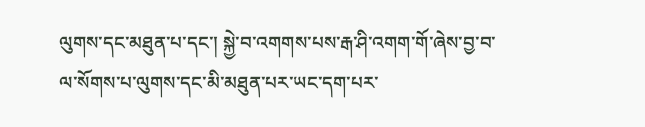ལུགས་དང་མཐུན་པ་དང་། སྐྱེ་བ་འགགས་པས་རྒ་ཤི་འགག་གོ་ཞེས་བྱ་བ་ལ་སོགས་པ་ལུགས་དང་མི་མཐུན་པར་ཡང་དག་པར་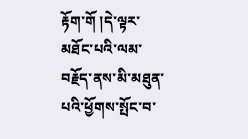རྟོག་གོ །དེ་ལྟར་མཐོང་པའི་ལམ་བརྗོད་ནས་མི་མཐུན་པའི་ཕྱོགས་སྤོང་བ་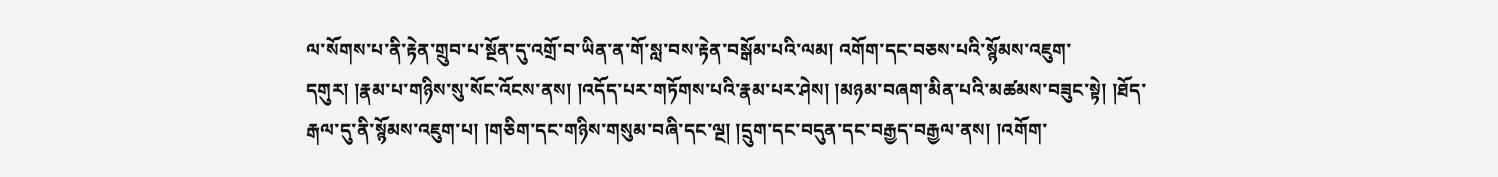ལ་སོགས་པ་ནི་རྟེན་གྲུབ་པ་སྔོན་དུ་འགྲོ་བ་ཡིན་ན་གོ་སླ་བས་རྟེན་བསྒོམ་པའི་ལམ། འགོག་དང་བཅས་པའི་སྙོམས་འཇུག་དགུར། །རྣམ་པ་གཉིས་སུ་སོང་འོངས་ནས། །འདོད་པར་གཏོགས་པའི་རྣམ་པར་ཤེས། །མཉམ་བཞག་མིན་པའི་མཚམས་བཟུང་སྟེ། །ཐོད་རྒལ་དུ་ནི་སྙོམས་འཇུག་པ། །གཅིག་དང་གཉིས་གསུམ་བཞི་དང་ལྔ། །དྲུག་དང་བདུན་དང་བརྒྱད་བརྒྱལ་ནས། །འགོག་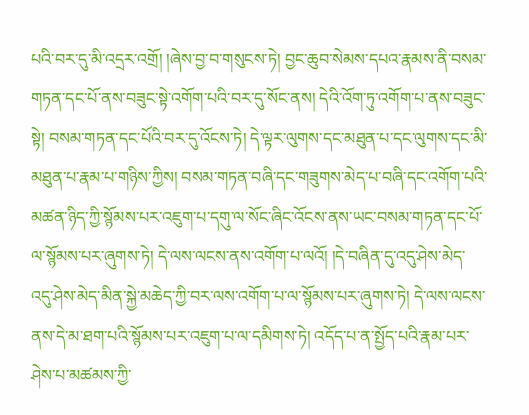པའི་བར་དུ་མི་འདྲར་འགྲོ། །ཞེས་བྱ་བ་གསུངས་ཏེ། བྱང་ཆུབ་སེམས་དཔའ་རྣམས་ནི་བསམ་གཏན་དང་པོ་ནས་བཟུང་སྟེ་འགོག་པའི་བར་དུ་སོང་ནས། དེའི་འོག་ཏུ་འགོག་པ་ནས་བཟུང་སྟེ། བསམ་གཏན་དང་པོའི་བར་དུ་འོངས་ཏེ། དེ་ལྟར་ལུགས་དང་མཐུན་པ་དང་ལུགས་དང་མི་མཐུན་པ་རྣམ་པ་གཉིས་ཀྱིས། བསམ་གཏན་བཞི་དང་གཟུགས་མེད་པ་བཞི་དང་འགོག་པའི་མཚན་ཉིད་ཀྱི་སྙོམས་པར་འཇུག་པ་དགུ་ལ་སོང་ཞིང་འོངས་ནས་ཡང་བསམ་གཏན་དང་པོ་ལ་སྙོམས་པར་ཞུགས་ཏེ། དེ་ལས་ལངས་ནས་འགོག་པ་ལའོ། །དེ་བཞིན་དུ་འདུ་ཤེས་མེད་འདུ་ཤེས་མེད་མིན་སྐྱེ་མཆེད་ཀྱི་བར་ལས་འགོག་པ་ལ་སྙོམས་པར་ཞུགས་ཏེ། དེ་ལས་ལངས་ནས་དེ་མ་ཐག་པའི་སྙོམས་པར་འཇུག་པ་ལ་དམིགས་ཏེ། འདོད་པ་ན་སྤྱོད་པའི་རྣམ་པར་ཤེས་པ་མཚམས་ཀྱི་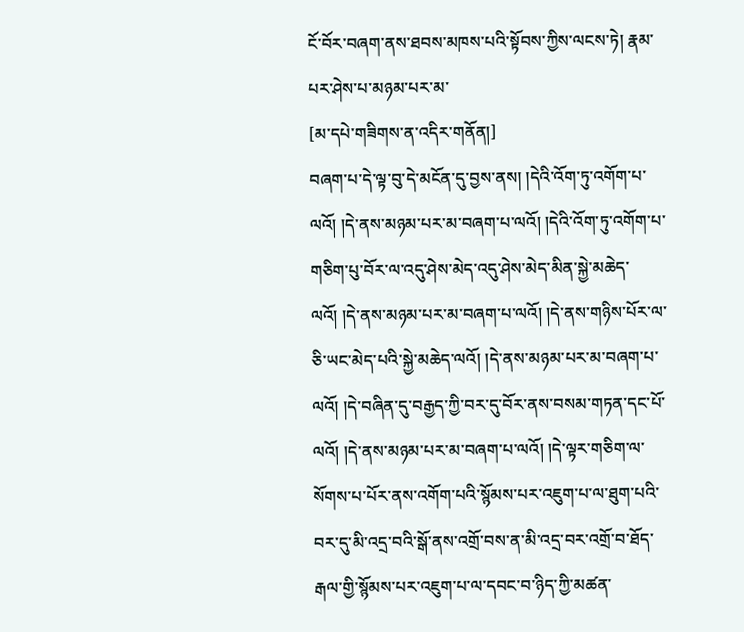ངོ་བོར་བཞག་ནས་ཐབས་མཁས་པའི་སྟོབས་ཀྱིས་ལངས་ཏེ། རྣམ་པར་ཤེས་པ་མཉམ་པར་མ་
[མ་དཔེ་གཟིགས་ན་འདིར་གནོན།]
བཞག་པ་དེ་ལྟ་བུ་དེ་མངོན་དུ་བྱས་ནས། །དེའི་འོག་ཏུ་འགོག་པ་ལའོ། །དེ་ནས་མཉམ་པར་མ་བཞག་པ་ལའོ། །དེའི་འོག་ཏུ་འགོག་པ་གཅིག་པུ་བོར་ལ་འདུ་ཤེས་མེད་འདུ་ཤེས་མེད་མིན་སྐྱེ་མཆེད་ལའོ། །དེ་ནས་མཉམ་པར་མ་བཞག་པ་ལའོ། །དེ་ནས་གཉིས་པོར་ལ་ཅི་ཡང་མེད་པའི་སྐྱེ་མཆེད་ལའོ། །དེ་ནས་མཉམ་པར་མ་བཞག་པ་ལའོ། །དེ་བཞིན་དུ་བརྒྱད་ཀྱི་བར་དུ་བོར་ནས་བསམ་གཏན་དང་པོ་ལའོ། །དེ་ནས་མཉམ་པར་མ་བཞག་པ་ལའོ། །དེ་ལྟར་གཅིག་ལ་སོགས་པ་པོར་ནས་འགོག་པའི་སྙོམས་པར་འཇུག་པ་ལ་ཐུག་པའི་བར་དུ་མི་འདྲ་བའི་སྒོ་ནས་འགྲོ་བས་ན་མི་འདྲ་བར་འགྲོ་བ་ཐོད་རྒལ་གྱི་སྙོམས་པར་འཇུག་པ་ལ་དབང་བ་ཉིད་ཀྱི་མཚན་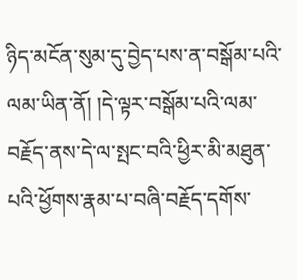ཉིད་མངོན་སུམ་དུ་བྱེད་པས་ན་བསྒོམ་པའི་ལམ་ཡིན་ནོ། །དེ་ལྟར་བསྒོམ་པའི་ལམ་བརྗོད་ནས་དེ་ལ་སྤང་བའི་ཕྱིར་མི་མཐུན་པའི་ཕྱོགས་རྣམ་པ་བཞི་བརྗོད་དགོས་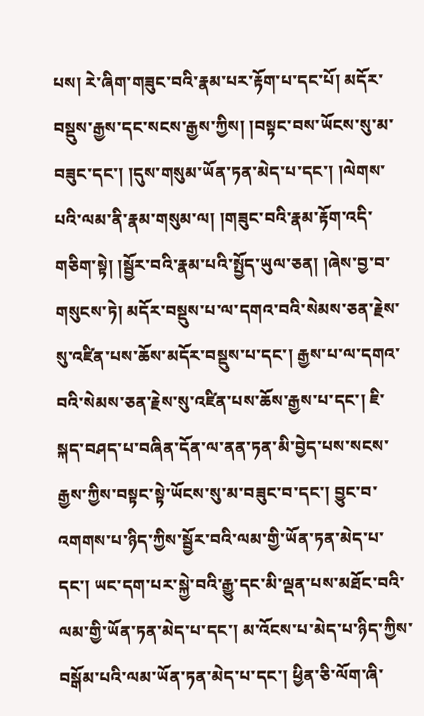པས། རེ་ཞིག་གཟུང་བའི་རྣམ་པར་རྟོག་པ་དང་པོ། མདོར་བསྡུས་རྒྱས་དང་སངས་རྒྱས་ཀྱིས། །བསྟང་བས་ཡོངས་སུ་མ་བཟུང་དང་། །དུས་གསུམ་ཡོན་ཏན་མེད་པ་དང་། །ལེགས་པའི་ལམ་ནི་རྣམ་གསུམ་ལ། །གཟུང་བའི་རྣམ་རྟོག་འདི་གཅིག་སྟེ། །སྦྱོར་བའི་རྣམ་པའི་སྤྱོད་ཡུལ་ཅན། །ཞེས་བྱ་བ་གསུངས་ཏེ། མདོར་བསྡུས་པ་ལ་དགའ་བའི་སེམས་ཅན་རྗེས་སུ་འཛིན་པས་ཆོས་མདོར་བསྡུས་པ་དང་། རྒྱས་པ་ལ་དགའ་བའི་སེམས་ཅན་རྗེས་སུ་འཛིན་པས་ཆོས་རྒྱས་པ་དང་། ཇི་སྐད་བཤད་པ་བཞིན་དོན་ལ་ནན་ཏན་མི་བྱེད་པས་སངས་རྒྱས་ཀྱིས་བསྟང་སྟེ་ཡོངས་སུ་མ་བཟུང་བ་དང་། བྱུང་བ་འགགས་པ་ཉིད་ཀྱིས་སྦྱོར་བའི་ལམ་གྱི་ཡོན་ཏན་མེད་པ་དང་། ཡང་དག་པར་སྐྱེ་བའི་རྒྱུ་དང་མི་ལྡན་པས་མཐོང་བའི་ལམ་གྱི་ཡོན་ཏན་མེད་པ་དང་། མ་འོངས་པ་མེད་པ་ཉིད་ཀྱིས་བསྒོམ་པའི་ལམ་ཡོན་ཏན་མེད་པ་དང་། ཕྱིན་ཅི་ལོག་ཞི་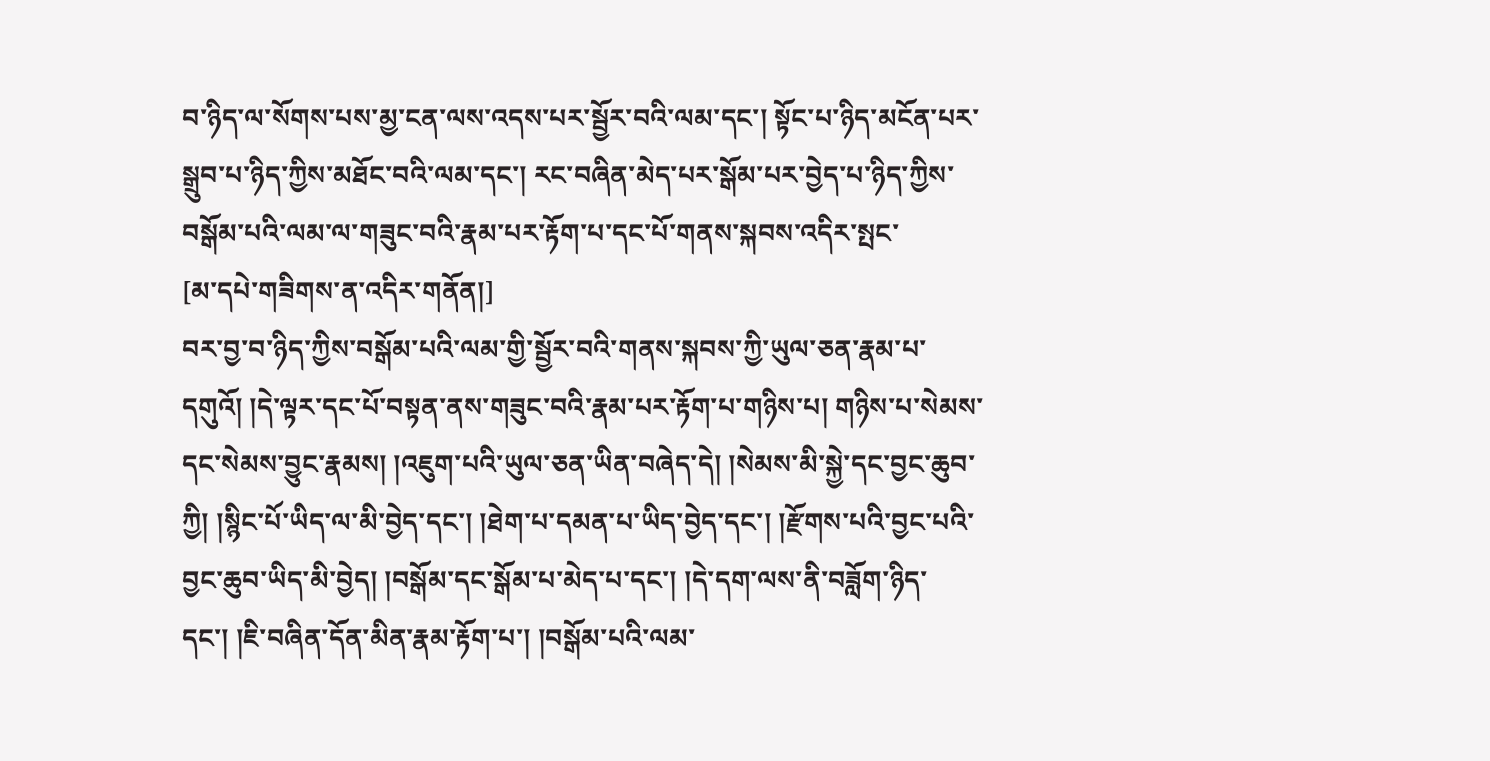བ་ཉིད་ལ་སོགས་པས་མྱ་ངན་ལས་འདས་པར་སྦྱོར་བའི་ལམ་དང་། སྟོང་པ་ཉིད་མངོན་པར་སྒྲུབ་པ་ཉིད་ཀྱིས་མཐོང་བའི་ལམ་དང་། རང་བཞིན་མེད་པར་སྒོམ་པར་བྱེད་པ་ཉིད་ཀྱིས་བསྒོམ་པའི་ལམ་ལ་གཟུང་བའི་རྣམ་པར་རྟོག་པ་དང་པོ་གནས་སྐབས་འདིར་སྤང་
[མ་དཔེ་གཟིགས་ན་འདིར་གནོན།]
བར་བྱ་བ་ཉིད་ཀྱིས་བསྒོམ་པའི་ལམ་གྱི་སྦྱོར་བའི་གནས་སྐབས་ཀྱི་ཡུལ་ཅན་རྣམ་པ་དགུའོ། །དེ་ལྟར་དང་པོ་བསྟན་ནས་གཟུང་བའི་རྣམ་པར་རྟོག་པ་གཉིས་པ། གཉིས་པ་སེམས་དང་སེམས་བྱུང་རྣམས། །འཇུག་པའི་ཡུལ་ཅན་ཡིན་བཞེད་དེ། །སེམས་མི་སྐྱེ་དང་བྱང་ཆུབ་ཀྱི། །སྙིང་པོ་ཡིད་ལ་མི་བྱེད་དང་། །ཐེག་པ་དམན་པ་ཡིད་བྱེད་དང་། །རྫོགས་པའི་བྱང་པའི་བྱང་ཆུབ་ཡིད་མི་བྱེད། །བསྒོམ་དང་སྒོམ་པ་མེད་པ་དང་། །དེ་དག་ལས་ནི་བཟློག་ཉིད་དང་། །ཇི་བཞིན་དོན་མིན་རྣམ་རྟོག་པ་། །བསྒོམ་པའི་ལམ་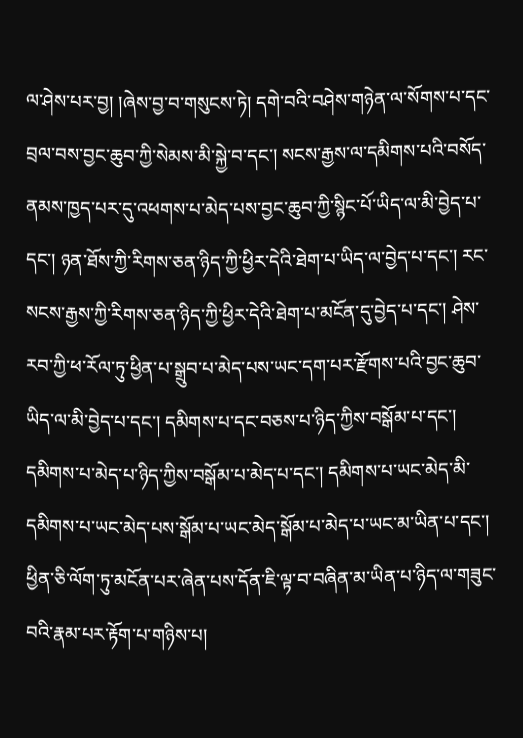ལ་ཤེས་པར་བྱ། །ཞེས་བྱ་བ་གསུངས་ཏེ། དགེ་བའི་བཤེས་གཉེན་ལ་སོགས་པ་དང་བྲལ་བས་བྱང་ཆུབ་ཀྱི་སེམས་མི་སྐྱེ་བ་དང་། སངས་རྒྱས་ལ་དམིགས་པའི་བསོད་ནམས་ཁྱད་པར་དུ་འཕགས་པ་མེད་པས་བྱང་ཆུབ་ཀྱི་སྙིང་པོ་ཡིད་ལ་མི་བྱེད་པ་དང་། ཉན་ཐོས་ཀྱི་རིགས་ཅན་ཉིད་ཀྱི་ཕྱིར་དེའི་ཐེག་པ་ཡིད་ལ་བྱེད་པ་དང་། རང་སངས་རྒྱས་ཀྱི་རིགས་ཅན་ཉིད་ཀྱི་ཕྱིར་དེའི་ཐེག་པ་མངོན་དུ་བྱེད་པ་དང་། ཤེས་རབ་ཀྱི་ཕ་རོལ་ཏུ་ཕྱིན་པ་སྒྲུབ་པ་མེད་པས་ཡང་དག་པར་རྫོགས་པའི་བྱང་ཆུབ་ཡིད་ལ་མི་བྱེད་པ་དང་། དམིགས་པ་དང་བཅས་པ་ཉིད་ཀྱིས་བསྒོམ་པ་དང་། དམིགས་པ་མེད་པ་ཉིད་ཀྱིས་བསྒོམ་པ་མེད་པ་དང་། དམིགས་པ་ཡང་མེད་མི་དམིགས་པ་ཡང་མེད་པས་སྒོམ་པ་ཡང་མེད་སྒོམ་པ་མེད་པ་ཡང་མ་ཡིན་པ་དང་། ཕྱིན་ཅི་ལོག་ཏུ་མངོན་པར་ཞེན་པས་དོན་ཇི་ལྟ་བ་བཞིན་མ་ཡིན་པ་ཉིད་ལ་གཟུང་བའི་རྣམ་པར་རྟོག་པ་གཉིས་པ།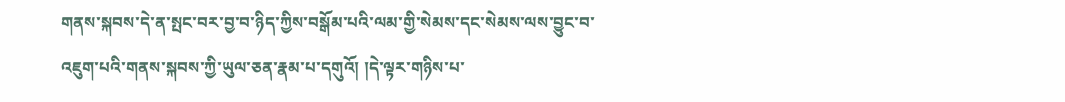གནས་སྐབས་དེ་ན་སྤང་བར་བྱ་བ་ཉིད་ཀྱིས་བསྒོམ་པའི་ལམ་གྱི་སེམས་དང་སེམས་ལས་བྱུང་བ་འཇུག་པའི་གནས་སྐབས་ཀྱི་ཡུལ་ཅན་རྣམ་པ་དགུའོ། །དེ་ལྟར་གཉིས་པ་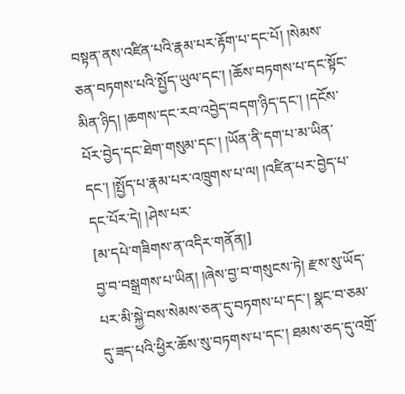བསྟན་ནས་འཛིན་པའི་རྣམ་པར་རྟོག་པ་དང་པོ། །སེམས་ཅན་བཏགས་པའི་སྤྱོད་ཡུལ་དང་། །ཆོས་བཏགས་པ་དང་སྟོང་མིན་ཉིད། །ཆགས་དང་རབ་འབྱེད་བདག་ཉིད་དང་། །དངོས་པོར་བྱེད་དང་ཐེག་གསུམ་དང་། །ཡོན་ནི་དག་པ་མ་ཡིན་དང་། །སྤྱོད་པ་རྣམ་པར་འཁྲུགས་པ་ལ། །འཛིན་པར་བྱེད་པ་དང་པོར་དེ། །ཤེས་པར་
[མ་དཔེ་གཟིགས་ན་འདིར་གནོན།]
བྱ་བ་བསྒྲགས་པ་ཡིན། །ཞེས་བྱ་བ་གསུངས་ཏེ། རྫས་སུ་ཡོད་པར་མི་སྐྱེ་བས་སེམས་ཅན་དུ་བཏགས་པ་དང་། སྣང་བ་ཅམ་དུ་ཟད་པའི་ཕྱིར་ཆོས་སུ་བཏགས་པ་དང་། ཐམས་ཅད་དུ་འགྲོ་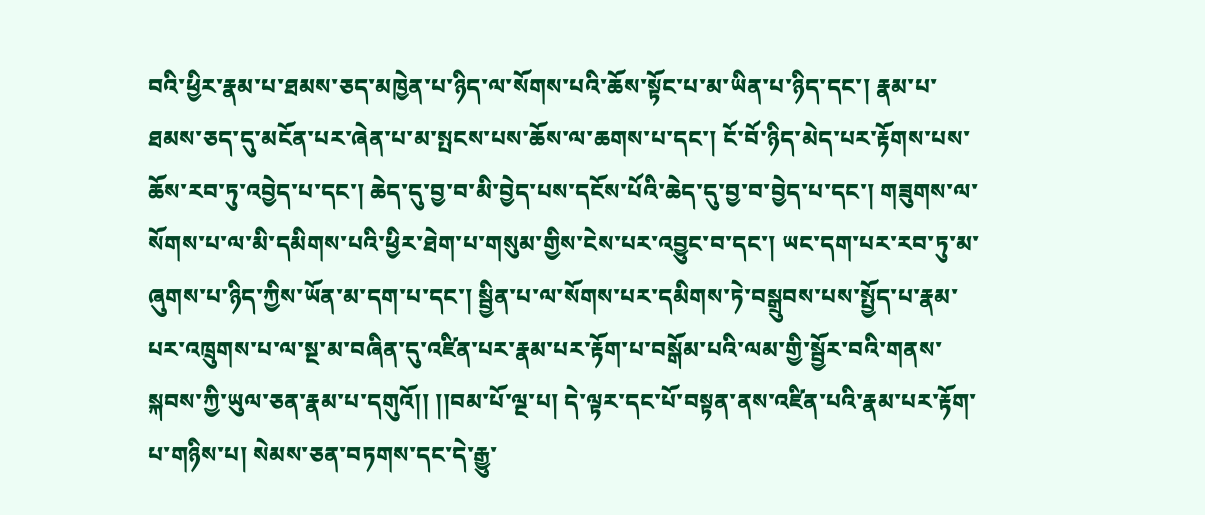བའི་ཕྱིར་རྣམ་པ་ཐམས་ཅད་མཁྱེན་པ་ཉིད་ལ་སོགས་པའི་ཆོས་སྟོང་པ་མ་ཡིན་པ་ཉིད་དང་། རྣམ་པ་ཐམས་ཅད་དུ་མངོན་པར་ཞེན་པ་མ་སྤངས་པས་ཆོས་ལ་ཆགས་པ་དང་། ངོ་བོ་ཉིད་མེད་པར་རྟོགས་པས་ཆོས་རབ་ཏུ་འབྱེད་པ་དང་། ཆེད་དུ་བྱ་བ་མི་བྱེད་པས་དངོས་པོའི་ཆེད་དུ་བྱ་བ་བྱེད་པ་དང་། གཟུགས་ལ་སོགས་པ་ལ་མི་དམིགས་པའི་ཕྱིར་ཐེག་པ་གསུམ་གྱིས་ངེས་པར་འབྱུང་བ་དང་། ཡང་དག་པར་རབ་ཏུ་མ་ཞུགས་པ་ཉིད་ཀྱིས་ཡོན་མ་དག་པ་དང་། སྦྱིན་པ་ལ་སོགས་པར་དམིགས་ཏེ་བསྒྲུབས་པས་སྤྱོད་པ་རྣམ་པར་འཁྲུགས་པ་ལ་སྔ་མ་བཞིན་དུ་འཛིན་པར་རྣམ་པར་རྟོག་པ་བསྒོམ་པའི་ལམ་གྱི་སྦྱོར་བའི་གནས་སྐབས་ཀྱི་ཡུལ་ཅན་རྣམ་པ་དགུའོ།། །།བམ་པོ་ལྔ་པ། དེ་ལྟར་དང་པོ་བསྟན་ནས་འཛིན་པའི་རྣམ་པར་རྟོག་པ་གཉིས་པ། སེམས་ཅན་བཏགས་དང་དེ་རྒྱུ་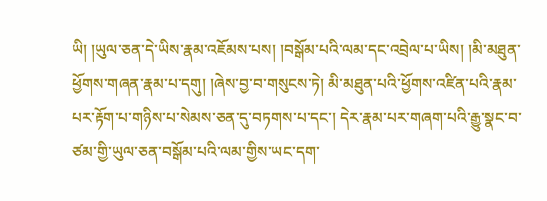ཡི། །ཡུལ་ཅན་དེ་ཡིས་རྣམ་འཇོམས་པས། །བསྒོམ་པའི་ལམ་དང་འབྲེལ་པ་ཡིས། །མི་མཐུན་ཕྱོགས་གཞན་རྣམ་པ་དགུ། །ཞེས་བྱ་བ་གསུངས་ཏེ། མི་མཐུན་པའི་ཕྱོགས་འཛིན་པའི་རྣམ་པར་རྟོག་པ་གཉིས་པ་སེམས་ཅན་དུ་བཏགས་པ་དང་། དེར་རྣམ་པར་གཞག་པའི་རྒྱུ་སྣང་བ་ཙམ་གྱི་ཡུལ་ཅན་བསྒོམ་པའི་ལམ་གྱིས་ཡང་དག་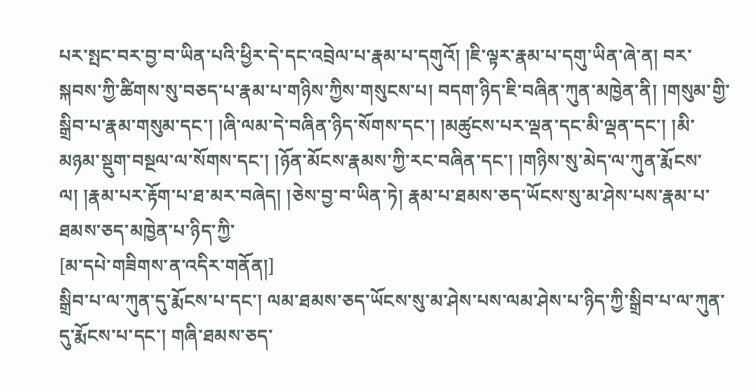པར་སྤང་བར་བྱ་བ་ཡིན་པའི་ཕྱིར་དེ་དང་འབྲེལ་པ་རྣམ་པ་དགུའོ། །ཇི་ལྟར་རྣམ་པ་དགུ་ཡིན་ཞེ་ན། བར་སྐབས་ཀྱི་ཚིགས་སུ་བཅད་པ་རྣམ་པ་གཉིས་ཀྱིས་གསུངས་པ། བདག་ཉིད་ཇི་བཞིན་ཀུན་མཁྱེན་ནི། །གསུམ་གྱི་སྒྲིབ་པ་རྣམ་གསུམ་དང་། །ཞི་ལམ་དེ་བཞིན་ཉིད་སོགས་དང་། །མཚུངས་པར་ལྡན་དང་མི་ལྡན་དང་། །མི་མཉམ་སྡུག་བསྔལ་ལ་སོགས་དང་། །ཉོན་མོངས་རྣམས་ཀྱི་རང་བཞིན་དང་། །གཉིས་སུ་མེད་ལ་ཀུན་རྨོངས་ལ། །རྣམ་པར་རྟོག་པ་ཐ་མར་བཞེད། །ཅེས་བྱ་བ་ཡིན་ཏེ། རྣམ་པ་ཐམས་ཅད་ཡོངས་སུ་མ་ཤེས་པས་རྣམ་པ་ཐམས་ཅད་མཁྱེན་པ་ཉིད་ཀྱི་
[མ་དཔེ་གཟིགས་ན་འདིར་གནོན།]
སྒྲིབ་པ་ལ་ཀུན་དུ་རྨོངས་པ་དང་། ལམ་ཐམས་ཅད་ཡོངས་སུ་མ་ཤེས་པས་ལམ་ཤེས་པ་ཉིད་ཀྱི་སྒྲིབ་པ་ལ་ཀུན་དུ་རྨོངས་པ་དང་། གཞི་ཐམས་ཅད་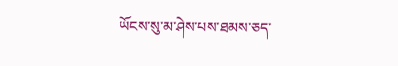ཡོངས་སུ་མ་ཤེས་པས་ཐམས་ཅད་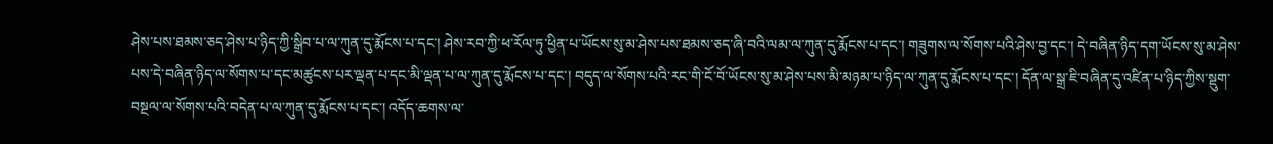ཤེས་པས་ཐམས་ཅད་ཤེས་པ་ཉིད་ཀྱི་སྒྲིབ་པ་ལ་ཀུན་དུ་རྨོངས་པ་དང་། ཤེས་རབ་ཀྱི་ཕ་རོལ་ཏུ་ཕྱིན་པ་ཡོངས་སུ་མ་ཤེས་པས་ཐམས་ཅད་ཞི་བའི་ལམ་ལ་ཀུན་དུ་རྨོངས་པ་དང་། གཟུགས་ལ་སོགས་པའི་ཤེས་བྱ་དང་། དེ་བཞིན་ཉིད་དག་ཡོངས་སུ་མ་ཤེས་པས་དེ་བཞིན་ཉིད་ལ་སོགས་པ་དང་མཚུངས་པར་ལྡན་པ་དང་མི་ལྡན་པ་ལ་ཀུན་དུ་རྨོངས་པ་དང་། བདུད་ལ་སོགས་པའི་རང་གི་ངོ་བོ་ཡོངས་སུ་མ་ཤེས་པས་མི་མཉམ་པ་ཉིད་ལ་ཀུན་དུ་རྨོངས་པ་དང་། དོན་ལ་སྒྲ་ཇི་བཞིན་དུ་འཛིན་པ་ཉིད་ཀྱིས་སྡུག་བསྔལ་ལ་སོགས་པའི་བདེན་པ་ལ་ཀུན་དུ་རྨོངས་པ་དང་། འདོད་ཆགས་ལ་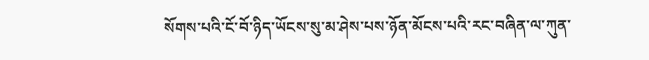སོགས་པའི་ངོ་བོ་ཉིད་ཡོངས་སུ་མ་ཤེས་པས་ཉོན་མོངས་པའི་རང་བཞིན་ལ་ཀུན་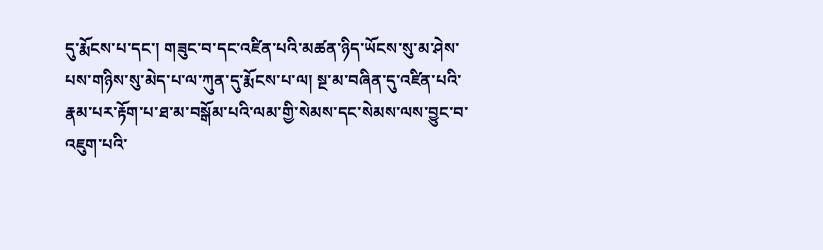དུ་རྨོངས་པ་དང་། གཟུང་བ་དང་འཛིན་པའི་མཚན་ཉིད་ཡོངས་སུ་མ་ཤེས་པས་གཉིས་སུ་མེད་པ་ལ་ཀུན་དུ་རྨོངས་པ་ལ། སྔ་མ་བཞིན་དུ་འཛིན་པའི་རྣམ་པར་རྟོག་པ་ཐ་མ་བསྒོམ་པའི་ལམ་གྱི་སེམས་དང་སེམས་ལས་བྱུང་བ་འཇུག་པའི་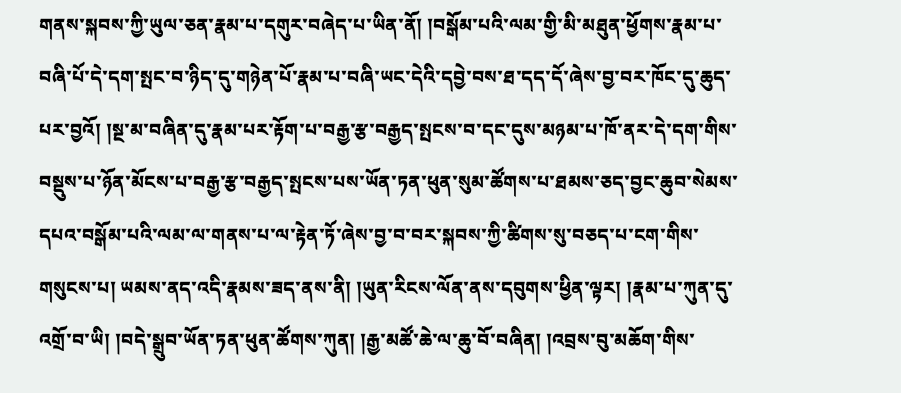གནས་སྐབས་ཀྱི་ཡུལ་ཅན་རྣམ་པ་དགུར་བཞེད་པ་ཡིན་ནོ། །བསྒོམ་པའི་ལམ་གྱི་མི་མཐུན་ཕྱོགས་རྣམ་པ་བཞི་པོ་དེ་དག་སྤང་བ་ཉིད་དུ་གཉེན་པོ་རྣམ་པ་བཞི་ཡང་དེའི་དབྱེ་བས་ཐ་དད་དོ་ཞེས་བྱ་བར་ཁོང་དུ་ཆུད་པར་བྱའོ། །སྔ་མ་བཞིན་དུ་རྣམ་པར་རྟོག་པ་བརྒྱ་རྩ་བརྒྱད་སྤངས་བ་དང་དུས་མཉམ་པ་ཁོ་ནར་དེ་དག་གིས་བསྡུས་པ་ཉོན་མོངས་པ་བརྒྱ་རྩ་བརྒྱད་སྤངས་པས་ཡོན་ཏན་ཕུན་སུམ་ཚོགས་པ་ཐམས་ཅད་བྱང་ཆུབ་སེམས་དཔའ་བསྒོམ་པའི་ལམ་ལ་གནས་པ་ལ་རྟེན་ཏོ་ཞེས་བྱ་བ་བར་སྐབས་ཀྱི་ཚིགས་སུ་བཅད་པ་ངག་གིས་གསུངས་པ། ཡམས་ནད་འདི་རྣམས་ཟད་ནས་ནི། །ཡུན་རིངས་ལོན་ནས་དབུགས་ཕྱིན་ལྟར། །རྣམ་པ་ཀུན་དུ་འགྲོ་བ་ཡི། །བདེ་སྒྲུབ་ཡོན་ཏན་ཕུན་ཚོགས་ཀུན། །རྒྱ་མཚོ་ཆེ་ལ་ཆུ་བོ་བཞིན། །འབྲས་བུ་མཆོག་གིས་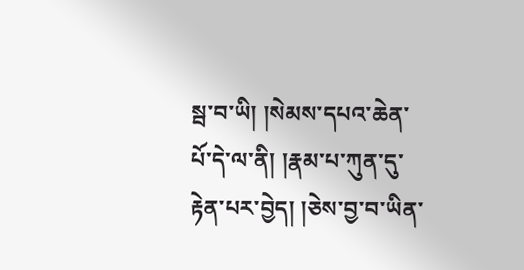སྦ་བ་ཡི། །སེམས་དཔའ་ཆེན་པོ་དེ་ལ་ནི། །རྣམ་པ་ཀུན་དུ་རྟེན་པར་བྱེད། །ཅེས་བྱ་བ་ཡིན་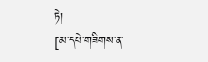ཏེ།
[མ་དཔེ་གཟིགས་ན་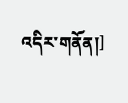འདིར་གནོན།]